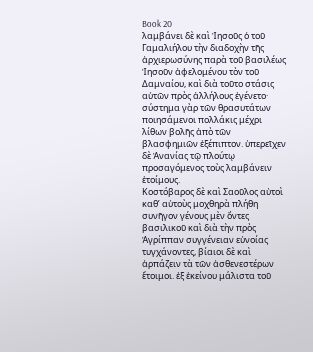Book 20
λαμβάνει δὲ καὶ Ἰησοῦς ὁ τοῦ Γαμαλιήλου τὴν διαδοχὴν τῆς ἀρχιερωσύνης παρὰ τοῦ βασιλέως Ἰησοῦν ἀφελομένου τὸν τοῦ Δαμναίου, καὶ διὰ τοῦτο στάσις αὐτῶν πρὸς ἀλλήλους ἐγένετο· σύστημα γὰρ τῶν θρασυτάτων ποιησάμενοι πολλάκις μέχρι λίθων βολῆς ἀπὸ τῶν βλασφημιῶν ἐξέπιπτον. ὑπερεῖχεν δὲ Ἀνανίας τῷ πλούτῳ προσαγόμενος τοὺς λαμβάνειν ἑτοίμους.
Κοστόβαρος δὲ καὶ Σαοῦλος αὐτοὶ καθʼ αὑτοὺς μοχθηρὰ πλήθη συνῆγον γένους μὲν ὄντες βασιλικοῦ καὶ διὰ τὴν πρὸς Ἀγρίππαν συγγένειαν εὐνοίας τυγχάνοντες, βίαιοι δὲ καὶ ἁρπάζειν τὰ τῶν ἀσθενεστέρων ἕτοιμοι. ἐξ ἐκείνου μάλιστα τοῦ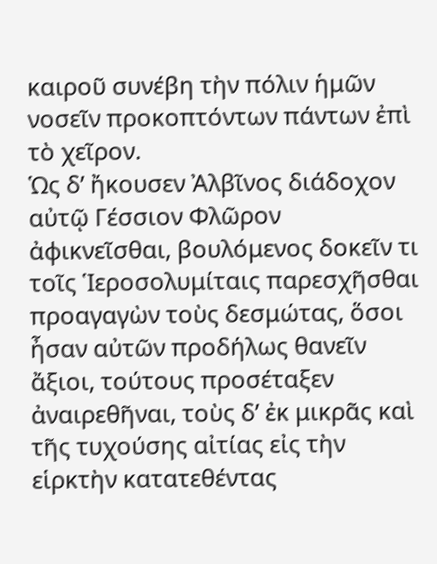καιροῦ συνέβη τὴν πόλιν ἡμῶν νοσεῖν προκοπτόντων πάντων ἐπὶ τὸ χεῖρον.
Ὡς δʼ ἤκουσεν Ἀλβῖνος διάδοχον αὐτῷ Γέσσιον Φλῶρον ἀφικνεῖσθαι, βουλόμενος δοκεῖν τι τοῖς Ἱεροσολυμίταις παρεσχῆσθαι προαγαγὼν τοὺς δεσμώτας, ὅσοι ἦσαν αὐτῶν προδήλως θανεῖν ἄξιοι, τούτους προσέταξεν ἀναιρεθῆναι, τοὺς δʼ ἐκ μικρᾶς καὶ τῆς τυχούσης αἰτίας εἰς τὴν εἱρκτὴν κατατεθέντας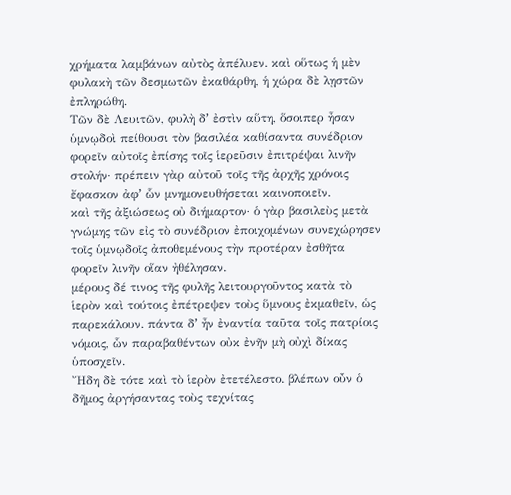χρήματα λαμβάνων αὐτὸς ἀπέλυεν. καὶ οὕτως ἡ μὲν φυλακὴ τῶν δεσμωτῶν ἐκαθάρθη, ἡ χώρα δὲ λῃστῶν ἐπληρώθη.
Τῶν δὲ Λευιτῶν, φυλὴ δʼ ἐστὶν αὕτη, ὅσοιπερ ἦσαν ὑμνῳδοὶ πείθουσι τὸν βασιλέα καθίσαντα συνέδριον φορεῖν αὐτοῖς ἐπίσης τοῖς ἱερεῦσιν ἐπιτρέψαι λινῆν στολήν· πρέπειν γὰρ αὐτοῦ τοῖς τῆς ἀρχῆς χρόνοις ἔφασκον ἀφʼ ὧν μνημονευθήσεται καινοποιεῖν.
καὶ τῆς ἀξιώσεως οὐ διήμαρτον· ὁ γὰρ βασιλεὺς μετὰ γνώμης τῶν εἰς τὸ συνέδριον ἐποιχομένων συνεχώρησεν τοῖς ὑμνῳδοῖς ἀποθεμένους τὴν προτέραν ἐσθῆτα φορεῖν λινῆν οἵαν ἠθέλησαν.
μέρους δέ τινος τῆς φυλῆς λειτουργοῦντος κατὰ τὸ ἱερὸν καὶ τούτοις ἐπέτρεψεν τοὺς ὕμνους ἐκμαθεῖν, ὡς παρεκάλουν. πάντα δʼ ἦν ἐναντία ταῦτα τοῖς πατρίοις νόμοις, ὧν παραβαθέντων οὐκ ἐνῆν μὴ οὐχὶ δίκας ὑποσχεῖν.
Ἤδη δὲ τότε καὶ τὸ ἱερὸν ἐτετέλεστο. βλέπων οὖν ὁ δῆμος ἀργήσαντας τοὺς τεχνίτας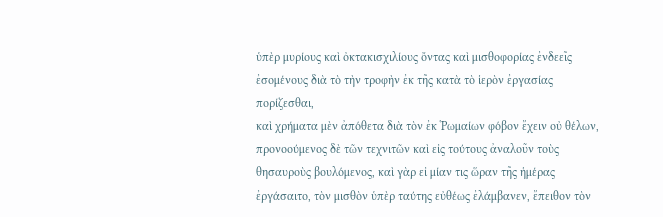ὑπὲρ μυρίους καὶ ὀκτακισχιλίους ὄντας καὶ μισθοφορίας ἐνδεεῖς ἐσομένους διὰ τὸ τὴν τροφὴν ἐκ τῆς κατὰ τὸ ἱερὸν ἐργασίας πορίζεσθαι,
καὶ χρήματα μὲν ἀπόθετα διὰ τὸν ἐκ Ῥωμαίων φόβον ἔχειν οὐ θέλων, προνοούμενος δὲ τῶν τεχνιτῶν καὶ εἰς τούτους ἀναλοῦν τοὺς θησαυροὺς βουλόμενος, καὶ γὰρ εἰ μίαν τις ὥραν τῆς ἡμέρας ἐργάσαιτο, τὸν μισθὸν ὑπὲρ ταύτης εὐθέως ἐλάμβανεν, ἔπειθον τὸν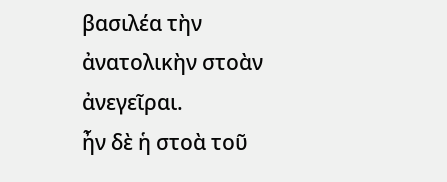βασιλέα τὴν ἀνατολικὴν στοὰν ἀνεγεῖραι.
ἦν δὲ ἡ στοὰ τοῦ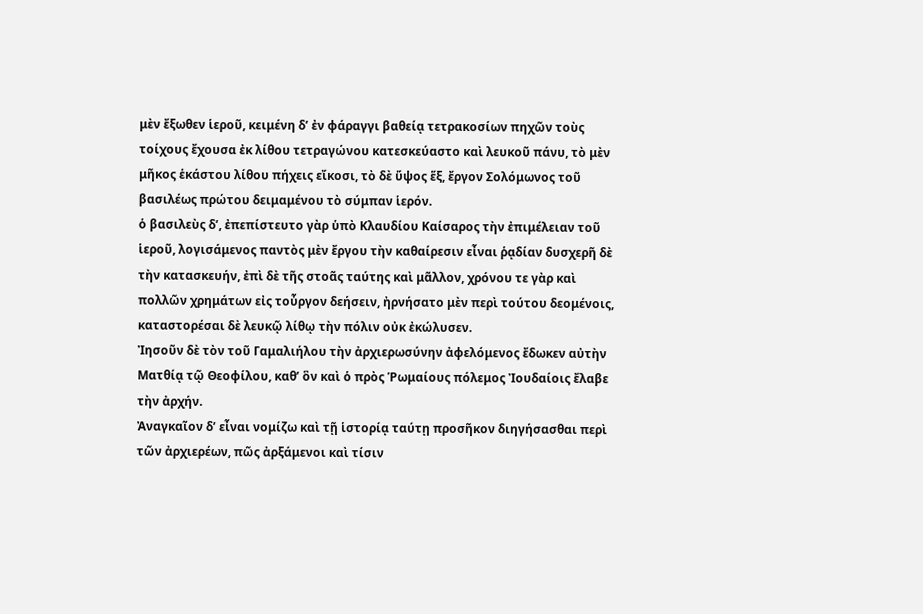μὲν ἔξωθεν ἱεροῦ, κειμένη δʼ ἐν φάραγγι βαθείᾳ τετρακοσίων πηχῶν τοὺς τοίχους ἔχουσα ἐκ λίθου τετραγώνου κατεσκεύαστο καὶ λευκοῦ πάνυ, τὸ μὲν μῆκος ἑκάστου λίθου πήχεις εἴκοσι, τὸ δὲ ὕψος ἕξ, ἔργον Σολόμωνος τοῦ βασιλέως πρώτου δειμαμένου τὸ σύμπαν ἱερόν.
ὁ βασιλεὺς δʼ, ἐπεπίστευτο γὰρ ὑπὸ Κλαυδίου Καίσαρος τὴν ἐπιμέλειαν τοῦ ἱεροῦ, λογισάμενος παντὸς μὲν ἔργου τὴν καθαίρεσιν εἶναι ῥᾳδίαν δυσχερῆ δὲ τὴν κατασκευήν, ἐπὶ δὲ τῆς στοᾶς ταύτης καὶ μᾶλλον, χρόνου τε γὰρ καὶ πολλῶν χρημάτων εἰς τοὖργον δεήσειν, ἠρνήσατο μὲν περὶ τούτου δεομένοις, καταστορέσαι δὲ λευκῷ λίθῳ τὴν πόλιν οὐκ ἐκώλυσεν.
Ἰησοῦν δὲ τὸν τοῦ Γαμαλιήλου τὴν ἀρχιερωσύνην ἀφελόμενος ἔδωκεν αὐτὴν Ματθίᾳ τῷ Θεοφίλου, καθʼ ὃν καὶ ὁ πρὸς Ῥωμαίους πόλεμος Ἰουδαίοις ἔλαβε τὴν ἀρχήν.
Ἀναγκαῖον δʼ εἶναι νομίζω καὶ τῇ ἱστορίᾳ ταύτῃ προσῆκον διηγήσασθαι περὶ τῶν ἀρχιερέων, πῶς ἀρξάμενοι καὶ τίσιν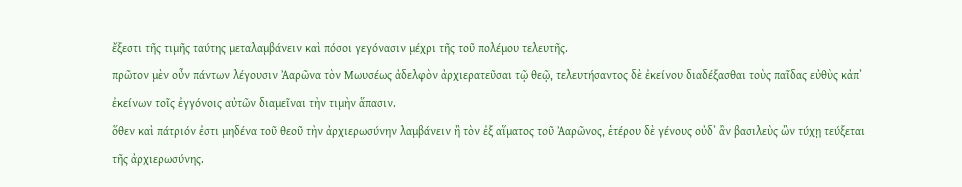ἔξεστι τῆς τιμῆς ταύτης μεταλαμβάνειν καὶ πόσοι γεγόνασιν μέχρι τῆς τοῦ πολέμου τελευτῆς.
πρῶτον μὲν οὖν πάντων λέγουσιν Ἀαρῶνα τὸν Μωυσέως ἀδελφὸν ἀρχιερατεῦσαι τῷ θεῷ, τελευτήσαντος δὲ ἐκείνου διαδέξασθαι τοὺς παῖδας εὐθὺς κἀπʼ ἐκείνων τοῖς ἐγγόνοις αὐτῶν διαμεῖναι τὴν τιμὴν ἅπασιν.
ὅθεν καὶ πάτριόν ἐστι μηδένα τοῦ θεοῦ τὴν ἀρχιερωσύνην λαμβάνειν ἢ τὸν ἐξ αἵματος τοῦ Ἀαρῶνος, ἑτέρου δὲ γένους οὐδʼ ἂν βασιλεὺς ὢν τύχῃ τεύξεται τῆς ἀρχιερωσύνης.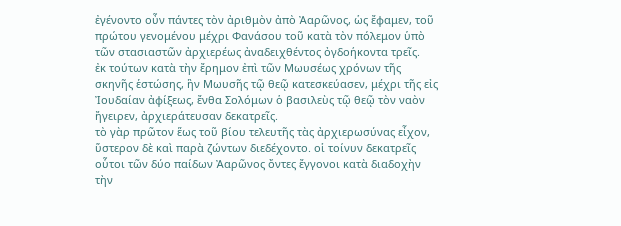ἐγένοντο οὖν πάντες τὸν ἀριθμὸν ἀπὸ Ἀαρῶνος, ὡς ἔφαμεν, τοῦ πρώτου γενομένου μέχρι Φανάσου τοῦ κατὰ τὸν πόλεμον ὑπὸ τῶν στασιαστῶν ἀρχιερέως ἀναδειχθέντος ὀγδοήκοντα τρεῖς.
ἐκ τούτων κατὰ τὴν ἔρημον ἐπὶ τῶν Μωυσέως χρόνων τῆς σκηνῆς ἑστώσης, ἣν Μωυσῆς τῷ θεῷ κατεσκεύασεν, μέχρι τῆς εἰς Ἰουδαίαν ἀφίξεως, ἔνθα Σολόμων ὁ βασιλεὺς τῷ θεῷ τὸν ναὸν ἤγειρεν, ἀρχιεράτευσαν δεκατρεῖς.
τὸ γὰρ πρῶτον ἕως τοῦ βίου τελευτῆς τὰς ἀρχιερωσύνας εἶχον, ὕστερον δὲ καὶ παρὰ ζώντων διεδέχοντο. οἱ τοίνυν δεκατρεῖς οὗτοι τῶν δύο παίδων Ἀαρῶνος ὄντες ἔγγονοι κατὰ διαδοχὴν τὴν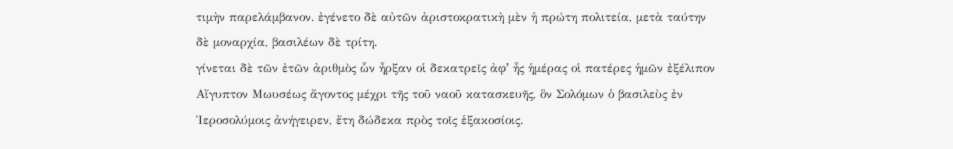τιμὴν παρελάμβανον. ἐγένετο δὲ αὐτῶν ἀριστοκρατικὴ μὲν ἡ πρώτη πολιτεία, μετὰ ταύτην δὲ μοναρχία, βασιλέων δὲ τρίτη.
γίνεται δὲ τῶν ἐτῶν ἀριθμὸς ὧν ἦρξαν οἱ δεκατρεῖς ἀφʼ ἧς ἡμέρας οἱ πατέρες ἡμῶν ἐξέλιπον Αἴγυπτον Μωυσέως ἄγοντος μέχρι τῆς τοῦ ναοῦ κατασκευῆς, ὃν Σολόμων ὁ βασιλεὺς ἐν Ἱεροσολύμοις ἀνήγειρεν, ἔτη δώδεκα πρὸς τοῖς ἑξακοσίοις.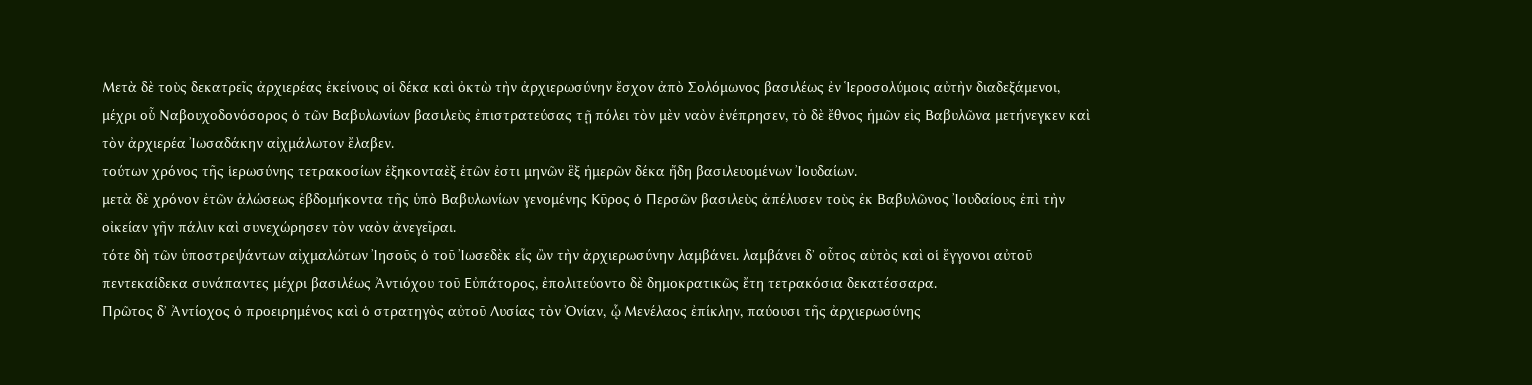Μετὰ δὲ τοὺς δεκατρεῖς ἀρχιερέας ἐκείνους οἱ δέκα καὶ ὀκτὼ τὴν ἀρχιερωσύνην ἔσχον ἀπὸ Σολόμωνος βασιλέως ἐν Ἱεροσολύμοις αὐτὴν διαδεξάμενοι, μέχρι οὗ Ναβουχοδονόσορος ὁ τῶν Βαβυλωνίων βασιλεὺς ἐπιστρατεύσας τῇ πόλει τὸν μὲν ναὸν ἐνέπρησεν, τὸ δὲ ἔθνος ἡμῶν εἰς Βαβυλῶνα μετήνεγκεν καὶ τὸν ἀρχιερέα Ἰωσαδάκην αἰχμάλωτον ἔλαβεν.
τούτων χρόνος τῆς ἱερωσύνης τετρακοσίων ἑξηκονταὲξ ἐτῶν ἐστι μηνῶν ἓξ ἡμερῶν δέκα ἤδη βασιλευομένων Ἰουδαίων.
μετὰ δὲ χρόνον ἐτῶν ἁλώσεως ἑβδομήκοντα τῆς ὑπὸ Βαβυλωνίων γενομένης Κῦρος ὁ Περσῶν βασιλεὺς ἀπέλυσεν τοὺς ἐκ Βαβυλῶνος Ἰουδαίους ἐπὶ τὴν οἰκείαν γῆν πάλιν καὶ συνεχώρησεν τὸν ναὸν ἀνεγεῖραι.
τότε δὴ τῶν ὑποστρεψάντων αἰχμαλώτων Ἰησοῦς ὁ τοῦ Ἰωσεδὲκ εἷς ὢν τὴν ἀρχιερωσύνην λαμβάνει. λαμβάνει δʼ οὗτος αὐτὸς καὶ οἱ ἔγγονοι αὐτοῦ πεντεκαίδεκα συνάπαντες μέχρι βασιλέως Ἀντιόχου τοῦ Εὐπάτορος, ἐπολιτεύοντο δὲ δημοκρατικῶς ἔτη τετρακόσια δεκατέσσαρα.
Πρῶτος δʼ Ἀντίοχος ὁ προειρημένος καὶ ὁ στρατηγὸς αὐτοῦ Λυσίας τὸν Ὀνίαν, ᾧ Μενέλαος ἐπίκλην, παύουσι τῆς ἀρχιερωσύνης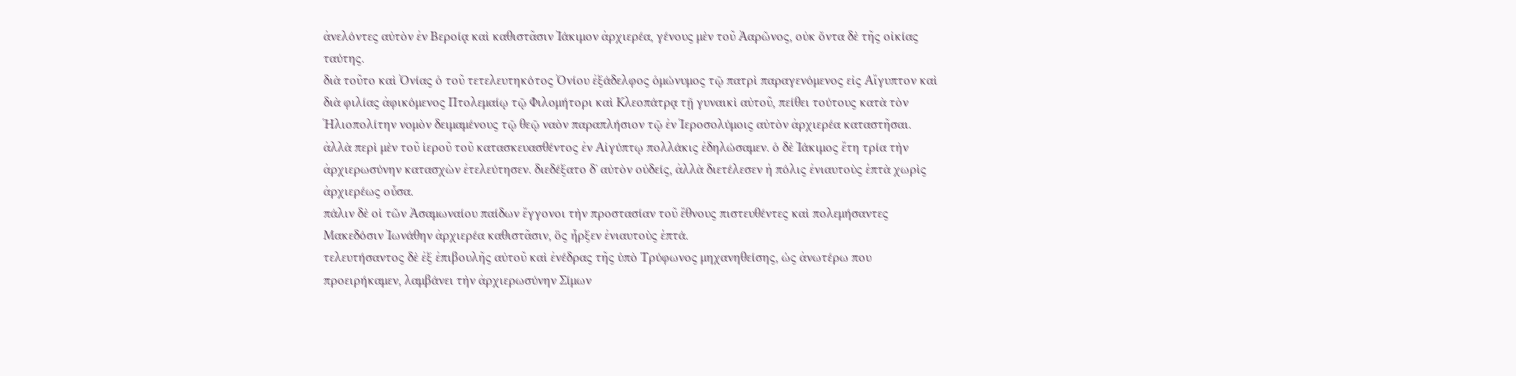ἀνελόντες αὐτὸν ἐν Βεροίᾳ καὶ καθιστᾶσιν Ἰάκιμον ἀρχιερέα, γένους μὲν τοῦ Ἀαρῶνος, οὐκ ὄντα δὲ τῆς οἰκίας ταύτης.
διὰ τοῦτο καὶ Ὀνίας ὁ τοῦ τετελευτηκότος Ὀνίου ἐξάδελφος ὁμώνυμος τῷ πατρὶ παραγενόμενος εἰς Αἴγυπτον καὶ διὰ φιλίας ἀφικόμενος Πτολεμαίῳ τῷ Φιλομήτορι καὶ Κλεοπάτρᾳ τῇ γυναικὶ αὐτοῦ, πείθει τούτους κατὰ τὸν Ἡλιοπολίτην νομὸν δειμαμένους τῷ θεῷ ναὸν παραπλήσιον τῷ ἐν Ἱεροσολύμοις αὐτὸν ἀρχιερέα καταστῆσαι.
ἀλλὰ περὶ μὲν τοῦ ἱεροῦ τοῦ κατασκευασθέντος ἐν Αἰγύπτῳ πολλάκις ἐδηλώσαμεν. ὁ δὲ Ἰάκιμος ἔτη τρία τὴν ἀρχιερωσύνην κατασχὼν ἐτελεύτησεν. διεδέξατο δʼ αὐτὸν οὐδείς, ἀλλὰ διετέλεσεν ἡ πόλις ἐνιαυτοὺς ἑπτὰ χωρὶς ἀρχιερέως οὖσα.
πάλιν δὲ οἱ τῶν Ἀσαμωναίου παίδων ἔγγονοι τὴν προστασίαν τοῦ ἔθνους πιστευθέντες καὶ πολεμήσαντες Μακεδόσιν Ἰωνάθην ἀρχιερέα καθιστᾶσιν, ὃς ἦρξεν ἐνιαυτοὺς ἑπτά.
τελευτήσαντος δὲ ἐξ ἐπιβουλῆς αὐτοῦ καὶ ἐνέδρας τῆς ὑπὸ Τρύφωνος μηχανηθείσης, ὡς ἀνωτέρω που προειρήκαμεν, λαμβάνει τὴν ἀρχιερωσύνην Σίμων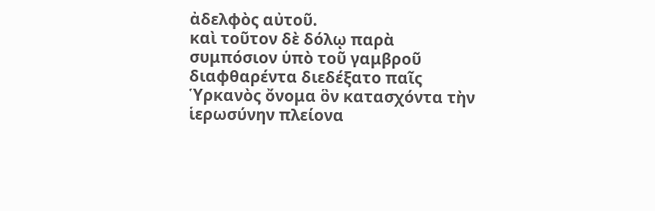ἀδελφὸς αὐτοῦ.
καὶ τοῦτον δὲ δόλῳ παρὰ συμπόσιον ὑπὸ τοῦ γαμβροῦ διαφθαρέντα διεδέξατο παῖς Ὑρκανὸς ὄνομα ὃν κατασχόντα τὴν ἱερωσύνην πλείονα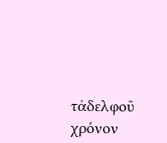τἀδελφοῦ χρόνον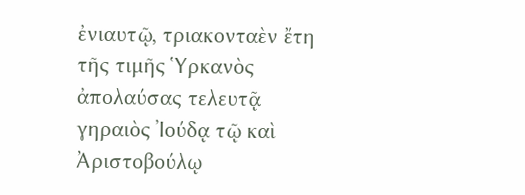ἐνιαυτῷ, τριακονταὲν ἔτη τῆς τιμῆς Ὑρκανὸς ἀπολαύσας τελευτᾷ γηραιὸς Ἰούδᾳ τῷ καὶ Ἀριστοβούλῳ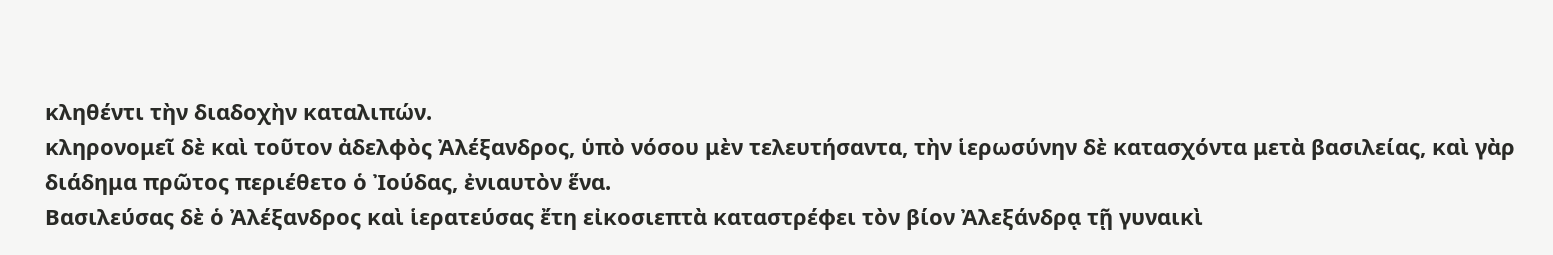κληθέντι τὴν διαδοχὴν καταλιπών.
κληρονομεῖ δὲ καὶ τοῦτον ἀδελφὸς Ἀλέξανδρος, ὑπὸ νόσου μὲν τελευτήσαντα, τὴν ἱερωσύνην δὲ κατασχόντα μετὰ βασιλείας, καὶ γὰρ διάδημα πρῶτος περιέθετο ὁ Ἰούδας, ἐνιαυτὸν ἕνα.
Βασιλεύσας δὲ ὁ Ἀλέξανδρος καὶ ἱερατεύσας ἔτη εἰκοσιεπτὰ καταστρέφει τὸν βίον Ἀλεξάνδρᾳ τῇ γυναικὶ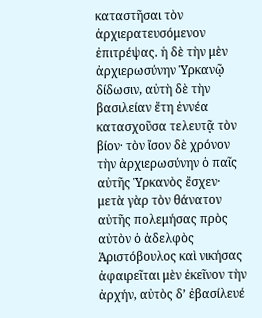καταστῆσαι τὸν ἀρχιερατευσόμενον ἐπιτρέψας. ἡ δὲ τὴν μὲν ἀρχιερωσύνην Ὑρκανῷ δίδωσιν, αὐτὴ δὲ τὴν βασιλείαν ἔτη ἐννέα κατασχοῦσα τελευτᾷ τὸν βίον· τὸν ἴσον δὲ χρόνον τὴν ἀρχιερωσύνην ὁ παῖς αὐτῆς Ὑρκανὸς ἔσχεν·
μετὰ γὰρ τὸν θάνατον αὐτῆς πολεμήσας πρὸς αὐτὸν ὁ ἀδελφὸς Ἀριστόβουλος καὶ νικήσας ἀφαιρεῖται μὲν ἐκεῖνον τὴν ἀρχήν, αὐτὸς δʼ ἐβασίλευέ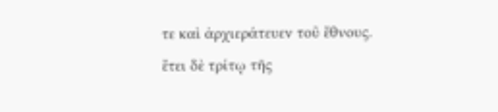τε καὶ ἀρχιεράτευεν τοῦ ἔθνους.
ἔτει δὲ τρίτῳ τῆς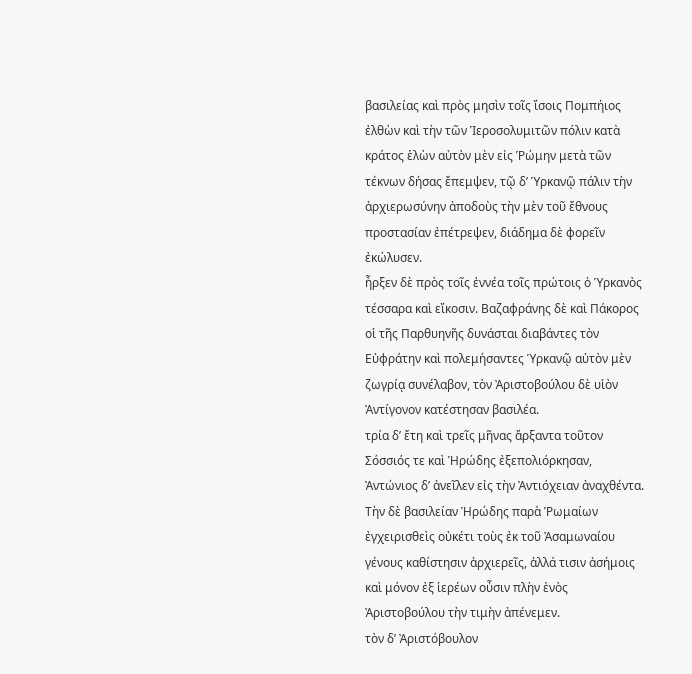βασιλείας καὶ πρὸς μησὶν τοῖς ἴσοις Πομπήιος ἐλθὼν καὶ τὴν τῶν Ἱεροσολυμιτῶν πόλιν κατὰ κράτος ἑλὼν αὐτὸν μὲν εἰς Ῥώμην μετὰ τῶν τέκνων δήσας ἔπεμψεν, τῷ δʼ Ὑρκανῷ πάλιν τὴν ἀρχιερωσύνην ἀποδοὺς τὴν μὲν τοῦ ἔθνους προστασίαν ἐπέτρεψεν, διάδημα δὲ φορεῖν ἐκώλυσεν.
ἦρξεν δὲ πρὸς τοῖς ἐννέα τοῖς πρώτοις ὁ Ὑρκανὸς τέσσαρα καὶ εἴκοσιν. Βαζαφράνης δὲ καὶ Πάκορος οἱ τῆς Παρθυηνῆς δυνάσται διαβάντες τὸν Εὐφράτην καὶ πολεμήσαντες Ὑρκανῷ αὐτὸν μὲν ζωγρίᾳ συνέλαβον, τὸν Ἀριστοβούλου δὲ υἱὸν Ἀντίγονον κατέστησαν βασιλέα.
τρία δʼ ἔτη καὶ τρεῖς μῆνας ἄρξαντα τοῦτον Σόσσιός τε καὶ Ἡρώδης ἐξεπολιόρκησαν, Ἀντώνιος δʼ ἀνεῖλεν εἰς τὴν Ἀντιόχειαν ἀναχθέντα.
Τὴν δὲ βασιλείαν Ἡρώδης παρὰ Ῥωμαίων ἐγχειρισθεὶς οὐκέτι τοὺς ἐκ τοῦ Ἀσαμωναίου γένους καθίστησιν ἀρχιερεῖς, ἀλλά τισιν ἀσήμοις καὶ μόνον ἐξ ἱερέων οὖσιν πλὴν ἑνὸς Ἀριστοβούλου τὴν τιμὴν ἀπένεμεν.
τὸν δʼ Ἀριστόβουλον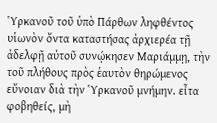Ὑρκανοῦ τοῦ ὑπὸ Πάρθων ληφθέντος υἱωνὸν ὄντα καταστήσας ἀρχιερέα τῇ ἀδελφῇ αὐτοῦ συνῴκησεν Μαριάμμῃ, τὴν τοῦ πλήθους πρὸς ἑαυτὸν θηρώμενος εὔνοιαν διὰ τὴν Ὑρκανοῦ μνήμην. εἶτα φοβηθείς, μὴ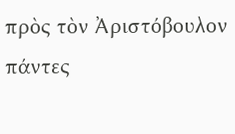πρὸς τὸν Ἀριστόβουλον πάντες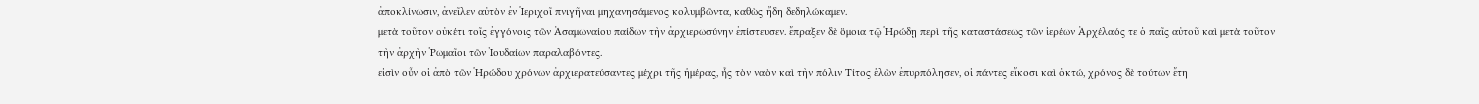ἀποκλίνωσιν, ἀνεῖλεν αὐτὸν ἐν Ἱεριχοῖ πνιγῆναι μηχανησάμενος κολυμβῶντα, καθὼς ἤδη δεδηλώκαμεν.
μετὰ τοῦτον οὐκέτι τοῖς ἐγγόνοις τῶν Ἀσαμωναίου παίδων τὴν ἀρχιερωσύνην ἐπίστευσεν. ἔπραξεν δὲ ὅμοια τῷ Ἡρώδῃ περὶ τῆς καταστάσεως τῶν ἱερέων Ἀρχέλαός τε ὁ παῖς αὐτοῦ καὶ μετὰ τοῦτον τὴν ἀρχὴν Ῥωμαῖοι τῶν Ἰουδαίων παραλαβόντες.
εἰσὶν οὖν οἱ ἀπὸ τῶν Ἡρώδου χρόνων ἀρχιερατεύσαντες μέχρι τῆς ἡμέρας, ἧς τὸν ναὸν καὶ τὴν πόλιν Τίτος ἑλὼν ἐπυρπόλησεν, οἱ πάντες εἴκοσι καὶ ὀκτώ, χρόνος δὲ τούτων ἔτη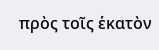πρὸς τοῖς ἑκατὸν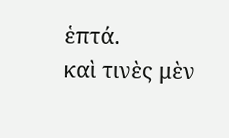ἑπτά.
καὶ τινὲς μὲν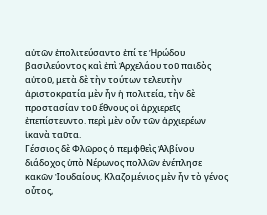αὐτῶν ἐπολιτεύσαντο ἐπί τε Ἡρώδου βασιλεύοντος καὶ ἐπὶ Ἀρχελάου τοῦ παιδὸς αὐτοῦ, μετὰ δὲ τὴν τούτων τελευτὴν ἀριστοκρατία μὲν ἦν ἡ πολιτεία, τὴν δὲ προστασίαν τοῦ ἔθνους οἱ ἀρχιερεῖς ἐπεπίστευντο. περὶ μὲν οὖν τῶν ἀρχιερέων ἱκανὰ ταῦτα.
Γέσσιος δὲ Φλῶρος ὁ πεμφθεὶς Ἀλβίνου διάδοχος ὑπὸ Νέρωνος πολλῶν ἐνέπλησε κακῶν Ἰουδαίους. Κλαζομένιος μὲν ἦν τὸ γένος οὗτος,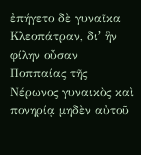ἐπήγετο δὲ γυναῖκα Κλεοπάτραν, διʼ ἣν φίλην οὖσαν Ποππαίας τῆς Νέρωνος γυναικὸς καὶ πονηρίᾳ μηδὲν αὐτοῦ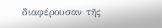διαφέρουσαν τῆς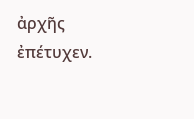ἀρχῆς ἐπέτυχεν.